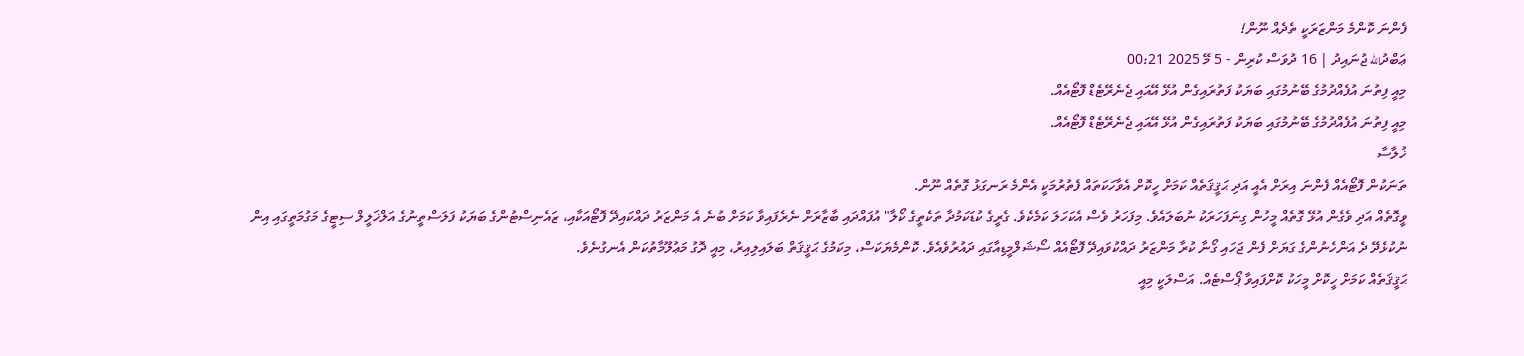ފެންނަ ކޮންމެ މަންޒަރަކީ ތެދެއް ނޫން!
ޢަބްދުالله ޖުނައިދު | 16 ދުވަސް ކުރިން - 5 މޭ 2025 00:21
މިއީ ފިތުނަ އުފެއްދުމުގެ ބޭނުމުގައި ބަޔަކު ފަތުރައިގެން އުޅޭ އޭއައި ޖެނެރޭޓެޑް ފޮޓޯއެއް.
މިއީ ފިތުނަ އުފެއްދުމުގެ ބޭނުމުގައި ބަޔަކު ފަތުރައިގެން އުޅޭ އޭއައި ޖެނެރޭޓެޑް ފޮޓޯއެއް.
ޚުލާސާ
ތަނަކުން ފޮޓޯއެއް ފެންނަ އިރަށް އެއީ އަދި ޙަޤީޤަތެއް ކަމަށް ހީކޮށް އެވާހަކަތައް ފެތުރުމަކީ އެންމެ ރަނގަޅު ގޮތެއް ނޫން.
ވީގޮތެއް އަދި ވެގެން އުޅޭ ގޮތެއް މީހުން ގިނަފަހަރަކު ނުބަލައެވެ. މިފަހަރު ވެސް އެކަހަލަ ކަމެކެވެ. ގެރީގެ ކުޑަކަމުދާ ތަކެތީގެ ކޯލާ" އުފައްދައި ބާޒާރަށް ނެރެފައިވާ ކަމަށް ބުނެ އެ މަންޒަރު ދައްކައިދޭ ފޮޓޯއަކާއި، ޒައެނިސްޓުންގެ ބަޔަކު ފަލަސްތީނުގެ އަލްޚަލީލް ސިޓީގެ މަގުމަތީގައި އިން ނުކުޅެދޭ ދެ އަންހެނުންގެ ގަޔަށް ފެން ޖަހައި ގޯނާ ކުރާ މަންޒަރު ދައްކުވައިދޭ ފޮޓޯއެއް ސޯޝަލްމީޑިއާގައި ދައުރުވެއެވެ. ކޮންމެޔަކަސް، މިކަމުގެ ޙަޤީޤަތް ބަލައިލިއިރު، މިއީ ދޮގު މަޢުލޫމާތުކަން އެނގުނެވެ.
ޙަޤީޤަތެއް ކަމަށް ހީކޮށް މީހަކު ކޮށްފައިވާ ޕޯސްޓެއް. އަސްލަކީ މިއީ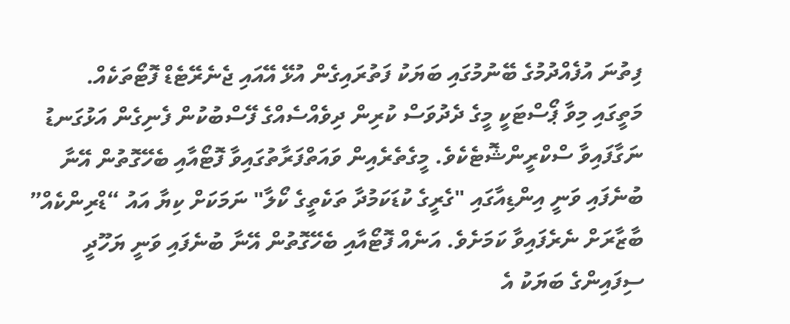ފިތުނަ އުފެއްދުމުގެ ބޭނުމުގައި ބަޔަކު ފަތުރައިގެން އުޅޭ އޭއައި ޖެނެރޭޓެޑް ފޮޓޯތަކެއް.
މަތީގައި މިވާ ޕޯސްޓަކީ މީގެ ދެދުވަސް ކުރިން ދިވެއްސެއްގެ ފޭސްބުކުން ފެނިގެން އަޅުގަނޑު ނަގާފައިވާ ސްކްރީންޝޮޓެކެވެ. މީގެތެރެއިން ވައަތްފަރާތުގައިވާ ފޮޓޯއާއި ބެހޭގޮތުން އޭނާ ބުނެފައި ވަނީ އިންޑިއާގައި "ގެރީގެ ކުޑަކަމުދާ ތަކެތީގެ ކޯލާ" ނަމަކަށް ކިޔާ އައު “ޑްރިންކެއް” ބާޒާރަށް ނެރެފައިވާ ކަމަށެވެ. އަނެއް ފޮޓޯއާއި ބެހޭގޮތުން އޭނާ ބުނެފައި ވަނީ ޔަހޫދީ ސިފައިންގެ ބަޔަކު އެ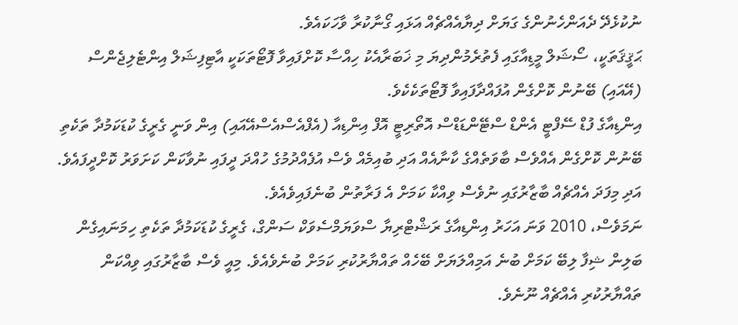ނުކުޅެދޭ ދެއަންހެނުންގެ ގަޔަށް ދިޔާއެއްޗެއް އަޅައި ގޯނާކުރާ ވާހަކައެވެ.
ޙަޤީޤަތަކީ، ސޯޝަލް މީޑިއާގައި ފެތުރެމުންދިޔަ މި ޚަބަރާއެކު ހިއްސާ ކޮށްފައިވާ ފޮޓޯތަކަކީ އާޓިފިޝަލް އިންޓެލިޖެންސް (އޭއައި) ބޭނުން ކޮށްގެން އުފައްދާފައިވާ ފޮޓޯތަކެކެވެ.
އިންޑިއާގެ ފުޑް ސޭފްޓީ އެންޑް ސްޓޭންޑަޑްސް އޮތޯރިޓީ އޮފް އިންޑިއާ (އެފްއެސްއެސްއޭއައި) އިން ވަނީ ގެރީގެ ކުޑަކަމުދާ ތަކެތި ބޭނުން ކޮށްގެން އެއްވެސް ބާވަތެއްގެ ކާނާއެއް އަދި ބުއިމެއް ވެސް އުފެއްދުމުގެ ހުއްދަ ދީފައި ނުވާކަން ކަށަވަރު ކޮށްދީފައެވެ. އަދި މިފަދަ އެއްޗެއް ބާޒާރުގައި ނުވެސް ވިއްކާ ކަމަށް އެ ފަރާތުން ބުނެފައިވެއެވެ.
ނަމަވެސް، 2010 ވަނަ އަހަރު އިންޑިއާގެ ރަޝްޓްރިޔާ ސްވަޔަމްސެވަކް ސަންގް، ގެރީގެ ކުޑަކަމުދާ ތަކެތި ހިމަނައިގެން ބަލިން ޝިފާ ލިބޭ ކަމަށް ބުނެ އަމިއްލަޔަށް ބޭހެއް ތައްޔާރުކުރި ކަމަށް ބުނެވެއެވެ. މިއީ ވެސް ބާޒާރުގައި ވިއްކަން ތައްޔާރުކުރި އެއްޗެއް ނޫނެވެ.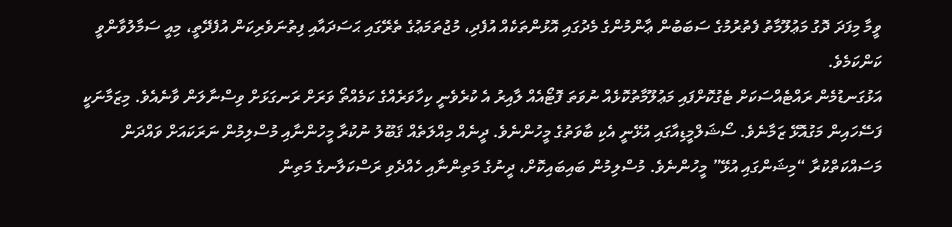ވީމާ މިފަދަ ދޮގު މަޢުލޫމާތު ފެތުރުމުގެ ސަބަބުން ޢާންމުންގެ މެދުގައި އޮޅުންތަކެއް އުފެދި، މުޖުތަމަޢުގެ ތެރޭގައި ޙަސަދައާއި ފިތުނަވެރިކަން އުފެދޭތީ، މިއީ ސަމާލުވާންވީ ކަންކަމެވެ.
އަޅުގަނޑުމެން ރައްޓެއްސަކަށް ޓެގުކޮށްފައި މަޢުލޫމާތުކޮޅެއް ނުވަތަ ފޮޓޯއެއް ލާއިރު އެ ކުރެވެނީ ކިހާވަރެއްގެ ކަމެއްތޯ ވަރަށް ރަނގަޅަށް ވިސްނާލަން ވާނެއެވެ. މިޒަމާނަކީ ފަސޭހައިން މަގުއޮޅޭ ޒަމާނެވެ. ސޯޝަލްމީޑިއާގައި އުޅޭނީ އެކި ބާވަތުގެ މީހުންނެވެ. ދީނެއް މިއްލަތެއް ޤަބޫލު ނުކުރާ މީހުންނާއި މުސްލިމުން ނަރަކައަށް ވައްދަން މަސައްކަތްކުރާ “މިޝަންގައި އުޅޭ” މީހުންނެވެ. މުސްލިމުން ބައިބައިކޮށް، ދީނުގެ މަތިންނާއި ހެއްދެވި ރަސްކަލާނގެ މަތިން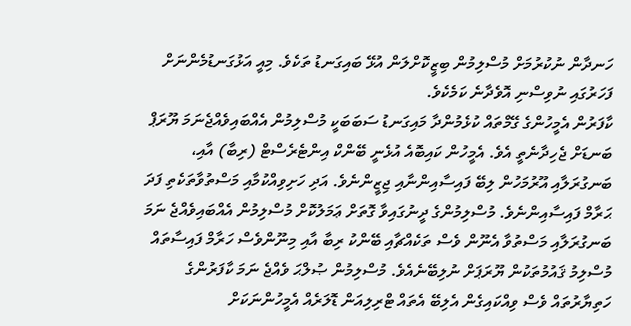ހަނދާން ނުކުރުމަށް މުސްލިމުން ބިޒީކޮށްލަން އުޅޭ ބައިގަނޑު ތަކެވެ. މިއީ އަޅުގަނޑުމެންނަށް ފަހަރުގައި ނުވިސްނި އޮވެދާނެ ކަމެކެވެ.
ކާފަރުން އެމީހުންގެ ގޭމްތައް ކުޅެމުންދާ މައިގަނޑު ސަބަބަކީ މުސްލިމުން އެއްބައިވެއްޖެނަމަ ޔޫރަޕް ބަނޑަށް ޖެހިދާނެތީ އެވެ. އެމީހުން ކައިބޮއެ އުޅެނީ ބޭންކް އިންޓެރެސްޓް (ރިބާ) އާއި، ބަނގުރަލާއި އޫރުމަހުން ލިބޭ ފައިސާއިންނާއި ޖިޒީންނެވެ. އަދި ހަށިވިއްކުމާއި މަސްތުވާތަކެތި ފަދަ ޙަރާމް ފައިސާއިންނެވެ. މުސްލިމުންގެ ދީނުގައިވާ ގޮތަށް ޢަމަލުކޮށް މުސްލިމުން އެއްބައިވެއްޖެ ނަމަ ބަނގުރަލާއި މަސްތުވާ އެނޫން ވެސް ތަކެއްޗާއި ބޭންކު ރިބާ އާއި މިނޫންވެސް ހަރާމް ފައިސާތައް މުސްލިމު ޤައުމުތަކުން ޔޫރަޕަށް ނުލިބޭނެއެވެ. މުސްލިމުން ޞުލްޙަ ވެއްޖެ ނަމަ ކާފަރުންގެ ހަތިޔާރުތައް ވެސް ވިއްކައިގެން އެލިބޭ އެތައް ޓްރިލިއަން ޑޮލަރެއް އެމީހުންނަކަށް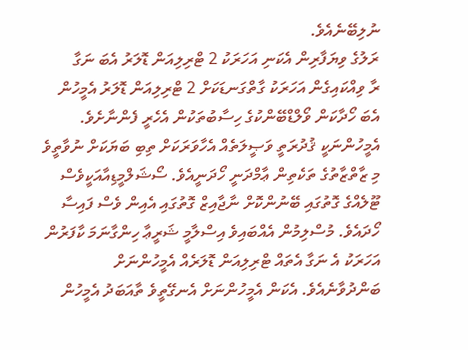ނުލިބޭނެއެވެ.
ރަލުގެ ވިޔަފާރިން އެކަނި އަހަރަކު 2 ޓްރިލިއަން ޑޮލަރު އެބަ ނަގާ
ރާ ވިއްކައިގެން އަހަރަކު ގާތްގަނޑަކަށް 2 ޓްރިލިއަން ޑޮލަރު އެމީހުން އެބަ ހޯދާކަން ވޯލްޑްބޭންކުގެ ހިސާބުތަކުން އެހެރީ ފެންނާށެވެ.
އެމީހުންނަކީ ޤުދުރަތީ ވަޞީލަތެއް އެހާވަރަކަށް ތިބި ބަޔަކަށް ނުވާތީވެ މި ޒާތްޒާތުގެ ތަކެތިން ޢާމްދަނީ ހޯދަނީއެވެ. ސޯޝަލްމީޑިއާއަކީވެސް ޓޫލެއްގެ ގޮތުގައި ބޭނުންކޮށް ނާޖާއިޒް ގޮތުގައި އެއިން ވެސް ފައިސާ ހޯދައެވެ. މުސްލިމުން އެއްބައިވެ އިސްލާމީ ޝަރީޢާ ހިންގާނަމަ ކާފަރުން އަހަރަކު އެ ނަގާ އެތައް ޓްރިލިއަން ޑޮލަރެއް އެމީހުންނަށް ބަންދުވާނެއެވެ. އެކަން އެމީހުންނަށް އެނގޭތީވެ ތާއަބަދު އެމީހުން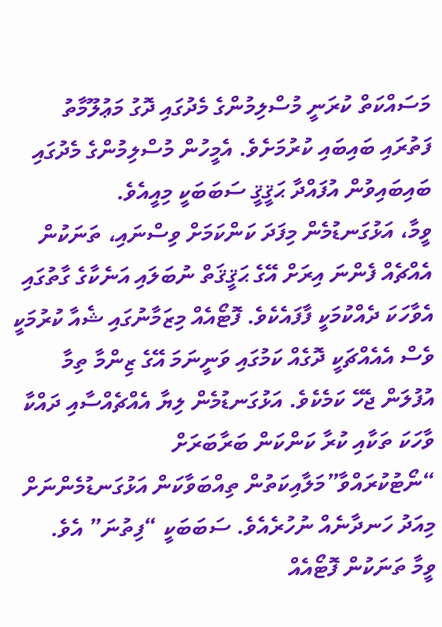މަސައްކަތް ކުރަނީ މުސްލިމުންގެ މެދުގައި ދޮގު މަޢުލޫމާތު ފަތުރައި ބައިބައި ކުރުމަށެވެ. އެމީހުން މުސްލިމުންގެ މެދުގައި ބައިބައިވުން އުފައްދާ ޙަޤީޤީ ސަބަބަކީ މިއީއެވެ.
ވީމާ، އަޅުގަނޑުމެން މިފަދަ ކަންކަމަށް ވިސްނައި، ތަނަކުން އެއްޗެއް ފެންނަ އިރަށް އޭގެ ޙަޤީޤަތް ނުބަލައި އަނެކާގެ ގާތުގައި އެވާހަކަ ދެއްކުމަކީ ފާފައެކެވެ. ފޮޓޯއެއް މިޒަމާނުގައި ޝެއާ ކުރުމަކީ ވެސް އެއެއްޗަކީ ދޮގެއް ކަމުގައި ވަނީނަމަ އޭގެ ޒިންމާ ތިމާ އުފުލަން ޖެހޭ ކަމެކެވެ. އަޅުގަނޑުމެން ލިޔާ އެއްޗެއްސާއި ދައްކާ ވާހަކަ ތަކާއި ކުރާ ކަންކަން ބަރާބަރަށް “ނޯޓުކުރައްވާ”މަލާއިކަތުން ތިއްބަވާކަން އަޅުގަނޑުމެންނަށް މިއަދު ހަނދާނެއް ނުހުރެއެވެ. ސަބަބަކީ “ފިތުނަ” އެވެ.
ވީމާ ތަނަކުން ފޮޓޯއެއް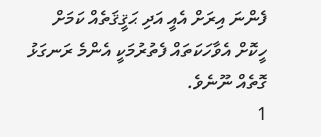ފެންނަ އިރަށް އެއީ އަދި ޙަޤީޤަތެއް ކަމަށް ހީކޮށް އެވާހަކަތައް ފެތުރުމަކީ އެންމެ ރަނގަޅު ގޮތެއް ނޫނެވެ.
1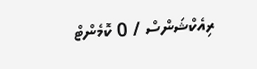ރިއެކްޝަންސް / 0 ކޮމެންޓް